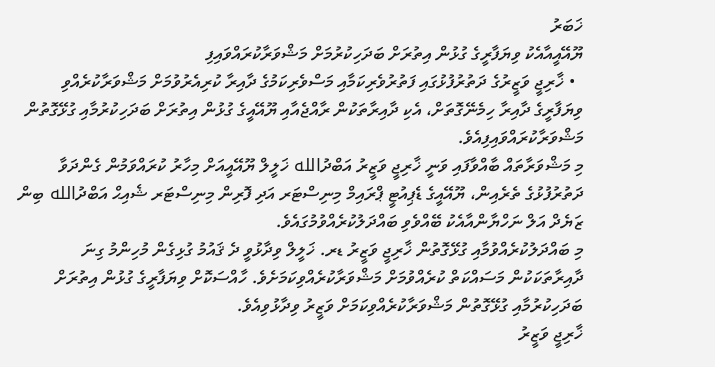ޚަބަރު
ޔޫއޭއީއާއެކު ވިޔަފާރީގެ ގުޅުން އިތުރަށް ބަދަހިކުރުމަށް މަޝްވަރާކުރައްވައިފި
  • ޚާރިޖީ ވަޒީރުގެ ދަތުރުފުޅުގައި ފަތުރުވެރިކަމާއި މަސްވެރިކަމުގެ ދާއިރާ ކުރިއެރުވުމަށް މަޝްވަރާކުރެއްވި
ވިޔަފާރީގެ ދާއިރާ ހިމެނޭގޮތަށް، އެކި ދާއިރާތަކުން ރާއްޖެއާއި ޔޫއޭއީގެ ގުޅުން އިތުރަށް ބަދަހިކުރުމާއި ގުޅޭގޮތުން މަޝްވަރާކުރައްވައިފިއެވެ.
މި މަޝްވަރާތައް ބާއްވާފައި ވަނީ ޚާރިޖީ ވަޒީރު އަބްދުالله ޚަލީލް ޔޫއޭއީއަށް މިހާރު ކުރައްވަމުން ގެންދަވާ ދަތުރުފުޅުގެ ތެރެއިން، ޔޫއޭއީގެ ޑެޕިއުޓީ ޕްރައިމް މިނިސްޓަރ އަދި ފޮރިން މިނިސްޓަރ ޝެއިޙް އަބްދުالله ބިން ޒަޔެދް އަލް ނަހްޔާންއާއެކު ބޭއްވެވި ބައްދަލުކުރެއްވުމުގައެވެ.
މި ބައްދަލުކުރެއްވުމާއި ގުޅޭގޮތުން ޚާރިޖީ ވަޒީރު ޑރ. ޚަލީލް ވިދާޅުވީ ދެ ޤައުމު ގުޅިގެން މުހިންމު ގިނަ ދާއިރާތަކަކުން މަސައްކަތް ކުރެއްވުމަށް މަޝްވަރާކުރެއްވިކަމަށެވެ. ހާއްސަކޮށް ވިޔަފާރީގެ ގުޅުން އިތުރަށް ބަދަހިކުރުމާއި ގުޅޭގޮތުން މަޝްވަރާކުރެއްވިކަމަށް ވަޒީރު ވިދާޅުވިއެވެ.
ޚާރިޖީ ވަޒީރު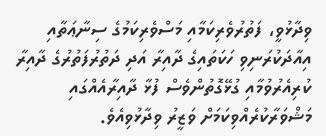ވިދާޅުވީ، ފަތުރުވެރިކަމާއި މަސްވެރިކަމުގެ ސިނާޢަތާއި އިއާދަކުރަނިވި ހަކަތައިގެ ދާއިރާ އަދި ދަތުރުފަތުރުގެ ދާއިރާ ކުރިއެރުވުމާއި ގުޅޭގޮތުންވެސް ފުޅާ ދާއިރާއެއްގައި މަޝްވަރާކުރެއްވިކަމަށް ވަޒީރު ވިދާޅުވިއެވެ.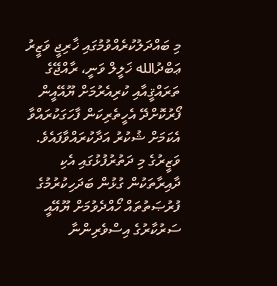މި ބައްދަލުކުރެއްވުމުގައި ޚާރިޖީ ވަޒީރު ޢަބްދުالله ޚަލީލް ވަނީ، ރާއްޖޭގެ ތަރައްޤީއާއި ކުރިއެރުމަށް ޔޫއޭއީން ފޯރުކޮށްދޭ އެހީތެރިކަން ފާހަގަކުރައްވާ އެކަމަށް ޝުކުރު އަދާކުރައްވާފައެވެ.
ވަޒީރުގެ މި ދަތުރުފުޅުގައި އެކި ދާއިރާތަކުން ގުޅުން ބަދަހިކުރުމުގެ ފުރުޞަތުތައް ހޯއްދެވުމަށް ޔޫއޭއީ ސަރުކާރުގެ އިސްވެރިންނާ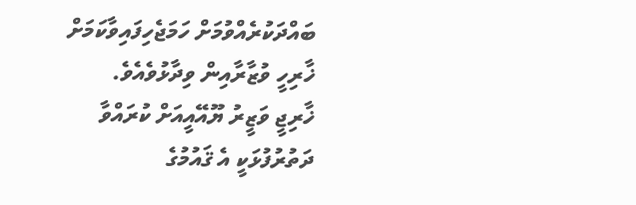ބައްދަކުރެއްވުމަށް ހަމަޖެހިފައިވާކަމަށް ޚާރިހީ ވުޒާރާއިން ވިދާޅުވެއެވެ.
ޚާރިޖީ ވަޒީރު ޔޫއޭއީއަށް ކުރައްވާ ދަތުރުފުޅަކީ އެ ޤައުމުގެ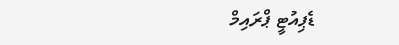ޑެޕިއުޓީ ޕްރައިމް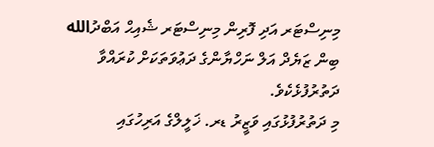މިނިސްޓަރ އަދި ފޮރިން މިނިސްޓަރ ޝެއިޙް އަބްދުالله ބިން ޒަޔެދް އަލް ނަހްޔާންގެ ދަޢުވަތަކަށް ކުރައްވާ ދަތުރުފުޅެކެވެ.
މި ދަތުރުފުޅުގައި ވަޒީރު ޑރ. ޚަލީލްގެ އަރިހުގައި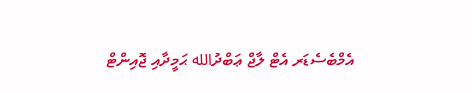އެމްބެސެޑަރ އެޓް ލާޖް ޢަބްދުالله ޙަމީދާއި ޖޮއިންޓް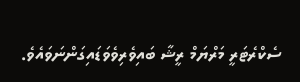ސެކްރެޓަރީ މަރްޔަމް ރީޝާ ބައިވެރިވެވަޑައިގަންނަވައެވެ.